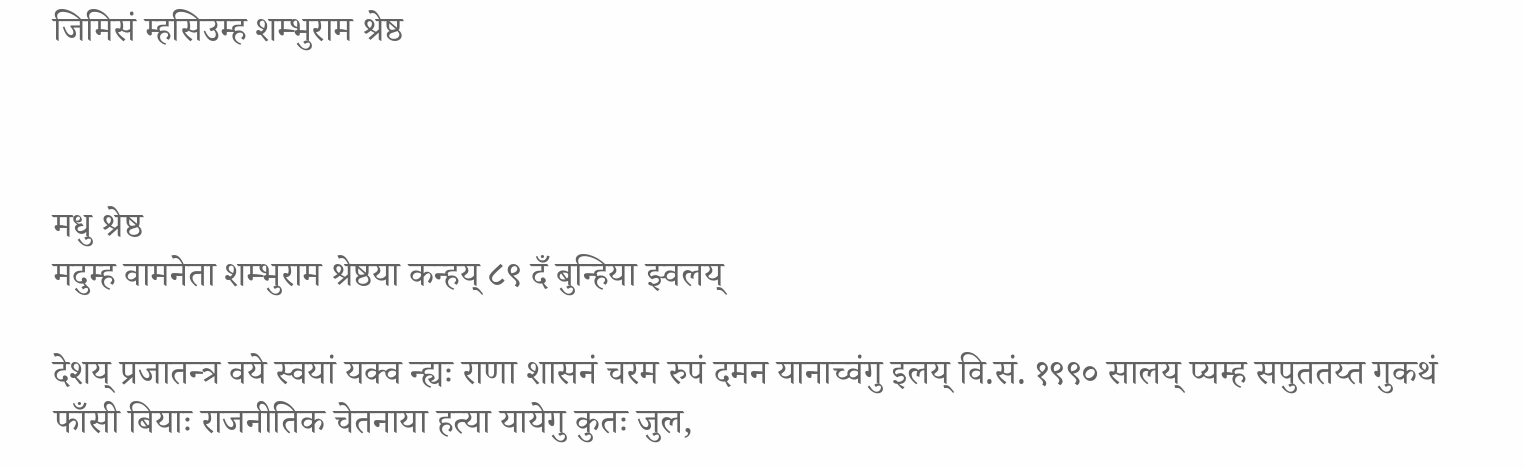जिमिसं म्हसिउम्ह शम्भुराम श्रेष्ठ



मधु श्रेष्ठ
मदुम्ह वामनेता शम्भुराम श्रेष्ठया कन्हय् ८९ दँ बुन्हिया झ्वलय्

देशय् प्रजातन्त्र वये स्वयां यक्व न्ह्यः राणा शासनं चरम रुपं दमन यानाच्वंगु इलय् वि.सं. १९९० सालय् प्यम्ह सपुततय्त गुकथं फाँसी बियाः राजनीतिक चेतनाया हत्या यायेगु कुतः जुल,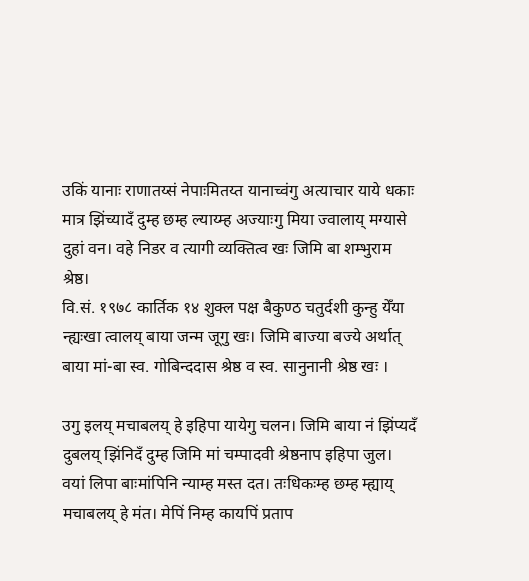उकिं यानाः राणातय्सं नेपाःमितय्त यानाच्वंगु अत्याचार याये धकाः मात्र झिंच्यादँ दुम्ह छम्ह ल्याय्म्ह अज्याःगु मिया ज्वालाय् मग्यासे दुहां वन। वहे निडर व त्यागी व्यक्तित्व खः जिमि बा शम्भुराम श्रेष्ठ।
वि.सं. १९७८ कार्तिक १४ शुक्ल पक्ष बैकुण्ठ चतुर्दशी कुन्हु येँया न्ह्यःखा त्वालय् बाया जन्म जूगु खः। जिमि बाज्या बज्ये अर्थात् बाया मां-बा स्व. गोबिन्ददास श्रेष्ठ व स्व. सानुनानी श्रेष्ठ खः ।

उगु इलय् मचाबलय् हे इहिपा यायेगु चलन। जिमि बाया नं झिंप्यदँ दुबलय् झिंनिदँ दुम्ह जिमि मां चम्पादवी श्रेष्ठनाप इहिपा जुल। वयां लिपा बाःमांपिनि न्याम्ह मस्त दत। तःधिकःम्ह छम्ह म्ह्याय् मचाबलय् हे मंत। मेपिं निम्ह कायपिं प्रताप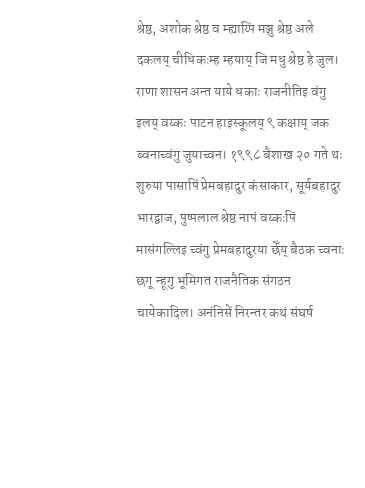श्रेष्ठ, अशोक श्रेष्ठ व म्ह्याय्पिं मञ्जु श्रेष्ठ अले दकलय् चीधिकःम्ह म्हयाय् जि मधु श्रेष्ठ हे जुल।
राणा शासन अन्त याये धकाः राजनीतिइ वंगु इलय् वय्कः पाटन हाइस्कूलय् ९ कक्षाय् जक ब्वनाच्वंगु जुयाच्वन। १९९८ बैशाख २० गते थः शुरुया पासापिं प्रेमबहादुर कंसाकार, सूर्यबहादुर भारद्वाज, पुष्पलाल श्रेष्ठ नापं वय्कःपिं मासंगल्लिइ च्वंगु प्रेमबहादुरया छेँय् बैठक च्वनाः छगू न्हूगु भूमिगत राजनैतिक संगठन चायेकादिल। अनंनिसें निरन्तर कथं संघर्ष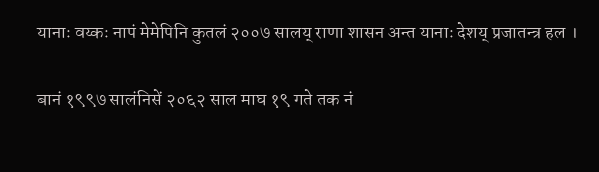यानाः वय्कः नापं मेमेपिनि कुतलं २००७ सालय् राणा शासन अन्त यानाः देशय् प्रजातन्त्र हल ।

बानं १९९७ सालंनिसें २०६२ साल माघ १९ गते तक नं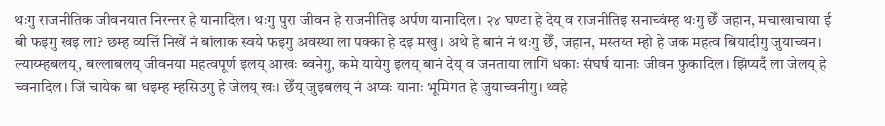थःगु राजनीतिक जीवनयात निरन्तर हे यानादिल। थःगु पुरा जीवन हे राजनीतिइ अर्पण यानादिल। २४ घण्टा हे देय् व राजनीतिइ सनाच्वंम्ह थःगु छेँ जहान, मचाखाचाया ई बी फइगु खइ ला? छम्ह व्यत्तिं निखें नं बांलाक स्वये फइगु अवस्था ला पक्का हे दइ मखु। अथे हे बानं नं थःगु छेँ, जहान, मस्तय्त म्हो हे जक महत्व बियादीगु जुयाच्वन।
ल्याय्म्हबलय्, बल्लाबलय् जीवनया महत्वपूर्ण इलय् आखः ब्वनेगु, कमे यायेगु इलय् बानं देय् व जनताया लागिं धकाः संघर्ष यानाः जीवन फुकादिल। झिंप्यदँ ला जेलय् हे च्वनादिल। जिं चायेक बा धइम्ह म्हसिउगु हे जेलय् खः। छेँय् जुइबलय् नं अप्वः यानाः भूमिगत हे जुयाच्वनीगु। थ्वहे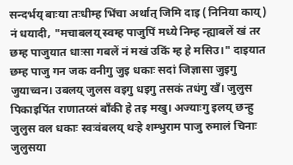सन्दर्भय् बाःया तःधीम्ह भिंचा अर्थात् जिमि दाइ (निनिया काय्) नं धयादी, "मचाबलय् स्वम्ह पाजुपिं मध्ये निम्ह न्ह्याबलें खं तर छम्ह पाजुयात धाःसा गबलें नं मखं उकिं म्ह हे मसिउ।" दाइयात छम्ह पाजु गन जक वनीगु जुइ धकाः सदां जिज्ञासा जुइगु जुयाच्वन। उबलय् जुलस वइगु धइगु तसकं तधंगु खँ। जुलुस पिकाइपिंत राणातय्सं बाँकी हे तइ मखु। अज्याःगु इलय् छन्हु जुलुस वल धकाः स्वःवंबलय् थःहे शम्भुराम पाजु रुमालं चिनाः जुलुसया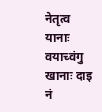नेतृत्व यानाः वयाच्वंगु खानाः दाइ नं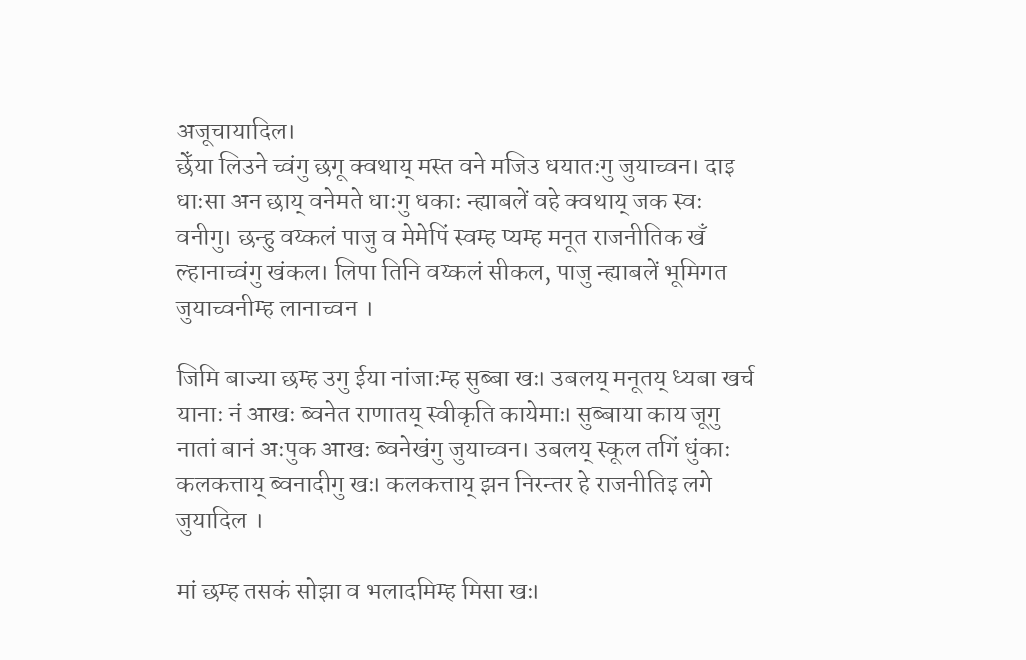अजूचायादिल।
छेँया लिउने च्वंगु छगू क्वथाय् मस्त वने मजिउ धयातःगु जुयाच्वन। दाइ धाःसा अन छाय् वनेमते धाःगु धकाः न्ह्याबलें वहे क्वथाय् जक स्वः वनीगु। छन्हु वय्कलं पाजु व मेमेपिं स्वम्ह प्यम्ह मनूत राजनीतिक खँ ल्हानाच्वंगु खंकल। लिपा तिनि वय्कलं सीकल, पाजु न्ह्याबलें भूमिगत जुयाच्वनीम्ह लानाच्वन ।

जिमि बाज्या छम्ह उगु ईया नांजाःम्ह सुब्बा खः। उबलय् मनूतय् ध्यबा खर्च यानाः नं आखः ब्वनेत राणातय् स्वीकृति कायेमाः। सुब्बाया काय जूगु नातां बानं अःपुक आखः ब्वनेखंगु जुयाच्वन। उबलय् स्कूल तगिं धुंकाः कलकत्ताय् ब्वनादीगु खः। कलकत्ताय् झन निरन्तर हे राजनीतिइ लगे जुयादिल ।

मां छम्ह तसकं सोझा व भलादमिम्ह मिसा खः।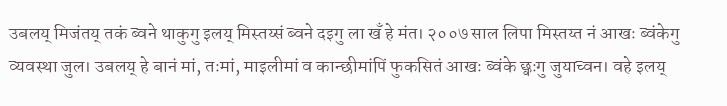उबलय् मिजंतय् तकं ब्वने थाकुगु इलय् मिस्तय्सं ब्वने दइगु ला खँ हे मंत। २००७ साल लिपा मिस्तय्त नं आखः ब्वंकेगु व्यवस्था जुल। उबलय् हे बानं मां, तःमां, माइलीमां व कान्छीमांपिं फुकसितं आखः ब्वंके छ्वःगु जुयाच्वन। वहे इलय्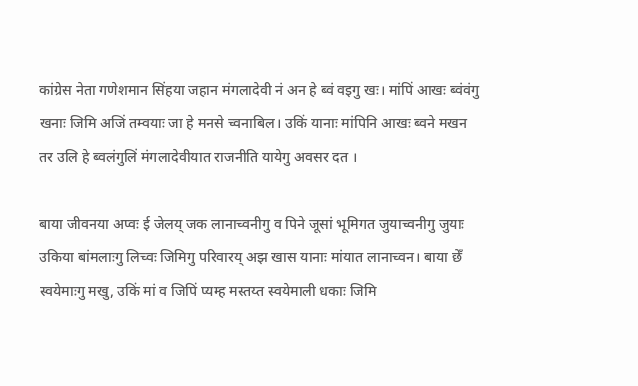कांग्रेस नेता गणेशमान सिंहया जहान मंगलादेवी नं अन हे ब्वं वइगु खः। मांपिं आखः ब्वंवंगु खनाः जिमि अजिं तम्वयाः जा हे मनसे च्वनाबिल। उकिं यानाः मांपिनि आखः ब्वने मखन तर उलि हे ब्वलंगुलिं मंगलादेवीयात राजनीति यायेगु अवसर दत ।

बाया जीवनया अप्वः ई जेलय् जक लानाच्वनीगु व पिने जूसां भूमिगत जुयाच्वनीगु जुयाः उकिया बांमलाःगु लिच्वः जिमिगु परिवारय् अझ खास यानाः मांयात लानाच्वन। बाया छेँ स्वयेमाःगु मखु, उकिं मां व जिपिं प्यम्ह मस्तय्त स्वयेमाली धकाः जिमि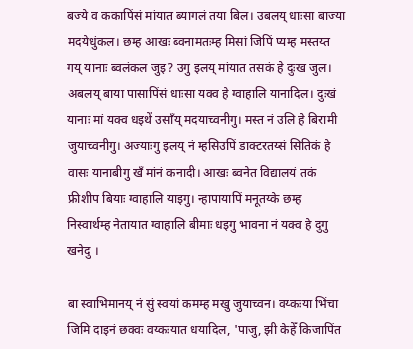बज्ये व ककापिंसं मांयात ब्यागलं तया बिल। उबलय् धाःसा बाज्या मदयेधुंकल। छम्ह आखः ब्वनामतःम्ह मिसां जिपिं प्यम्ह मस्तय्त गय् यानाः ब्वलंकल जुइ? उगु इलय् मांयात तसकं हे दुःख जुल। अबलय् बाया पासापिंसं धाःसा यक्व हे ग्वाहालि यानादिल। दुःखं यानाः मां यक्व धइथें उसाँय् मदयाच्वनीगु। मस्त नं उलि हे बिरामी जुयाच्वनीगु। अज्याःगु इलय् नं म्हसिउपिं डाक्टरतय्सं सितिकं हे वासः यानाबीगु खँ मांनं कनादी। आखः ब्वनेत विद्यालयं तकं फ्रीशीप बियाः ग्वाहालि याइगु। न्हापायापिं मनूतय्के छम्ह निस्वार्थम्ह नेतायात ग्वाहालि बीमाः धइगु भावना नं यक्व हे दुगु खनेदु ।

बा स्वाभिमानय् नं सुं स्वयां कमम्ह मखु जुयाच्वन। वय्कःया भिंचा जिमि दाइनं छक्वः वय्कःयात धयादिल, 'पाजु, झी केहेँ किजापिंत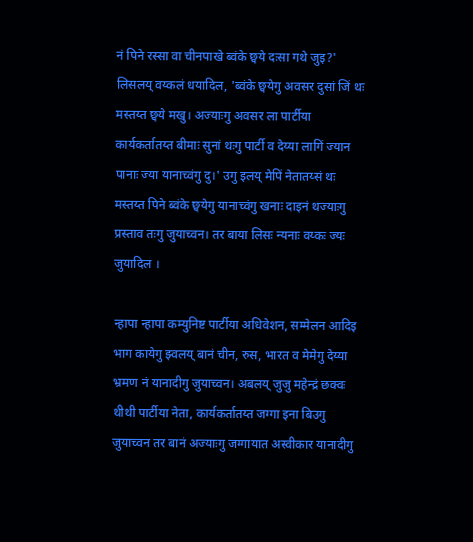नं पिने रस्सा वा चीनपाखे ब्वंके छ्वये दःसा गथे जुइ?' लिसलय् वय्कलं धयादिल, 'ब्वंके छ्वयेगु अवसर दुसां जिं थः मस्तय्त छ्वये मखु। अज्याःगु अवसर ला पार्टीया कार्यकर्तातय्त बीमाः सुनां थःगु पार्टी व देय्या लागिं ज्यान पानाः ज्या यानाच्वंगु दु।' उगु इलय् मेपिं नेतातय्सं थः मस्तय्त पिने ब्वंके छ्वयेगु यानाच्वंगु खनाः दाइनं थज्याःगु प्रस्ताव तःगु जुयाच्वन। तर बाया लिसः न्यनाः वय्कः ज्यः जुयादिल ।

न्हापा न्हापा कम्युनिष्ट पार्टीया अधिवेशन, सम्मेलन आदिइ भाग कायेगु झ्वलय् बानं चीन, रुस, भारत व मेमेगु देय्या भ्रमण नं यानादीगु जुयाच्वन। अबलय् जुजु महेन्द्रं छक्वः थीथी पार्टीया नेता, कार्यकर्तातय्त जग्गा इना बिउगु जुयाच्वन तर बानं अज्याःगु जग्गायात अस्वीकार यानादीगु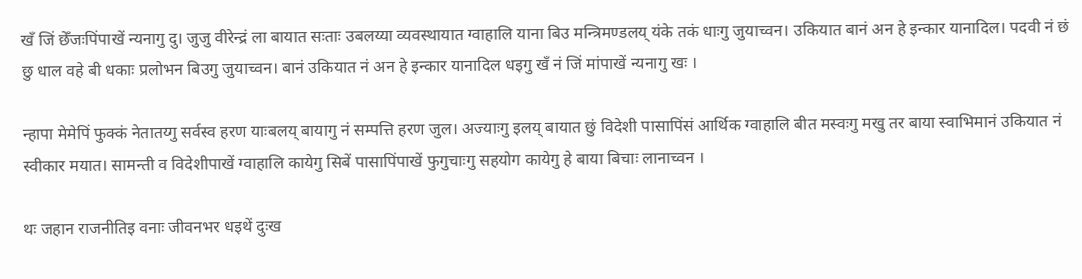खँ जिं छेँजःपिंपाखें न्यनागु दु। जुजु वीरेन्द्रं ला बायात सःताः उबलय्या व्यवस्थायात ग्वाहालि याना बिउ मन्त्रिमण्डलय् यंके तकं धाःगु जुयाच्वन। उकियात बानं अन हे इन्कार यानादिल। पदवी नं छं छु धाल वहे बी धकाः प्रलोभन बिउगु जुयाच्वन। बानं उकियात नं अन हे इन्कार यानादिल धइगु खँ नं जिं मांपाखें न्यनागु खः ।

न्हापा मेमेपिं फुक्कं नेतातय्गु सर्वस्व हरण याःबलय् बायागु नं सम्पत्ति हरण जुल। अज्याःगु इलय् बायात छुं विदेशी पासापिंसं आर्थिक ग्वाहालि बीत मस्वःगु मखु तर बाया स्वाभिमानं उकियात नं स्वीकार मयात। सामन्ती व विदेशीपाखें ग्वाहालि कायेगु सिबें पासापिंपाखें फुगुचाःगु सहयोग कायेगु हे बाया बिचाः लानाच्वन ।

थः जहान राजनीतिइ वनाः जीवनभर धइथें दुःख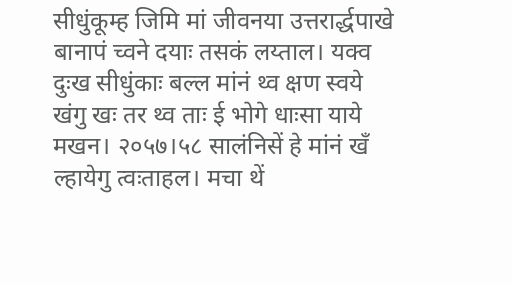सीधुंकूम्ह जिमि मां जीवनया उत्तरार्द्धपाखे बानापं च्वने दयाः तसकं लय्ताल। यक्व दुःख सीधुंकाः बल्ल मांनं थ्व क्षण स्वये खंगु खः तर थ्व ताः ई भोगे धाःसा याये मखन। २०५७।५८ सालंनिसें हे मांनं खँ ल्हायेगु त्वःताहल। मचा थें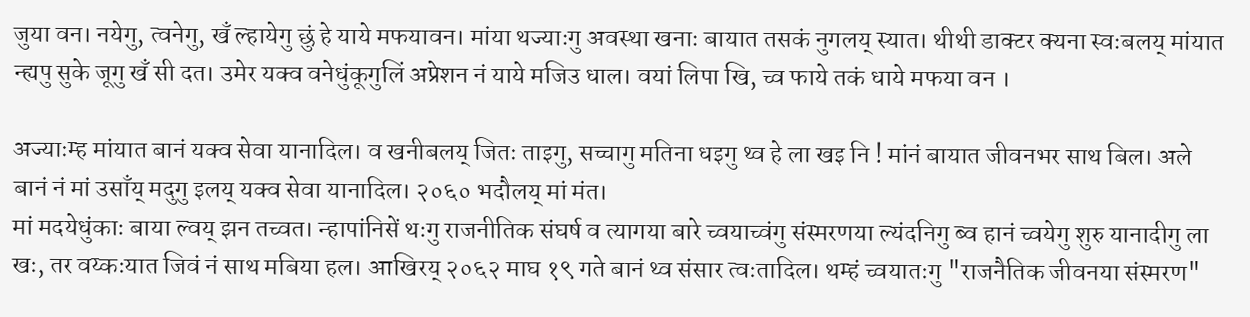जुया वन। नयेगु, त्वनेगु, खँ ल्हायेगु छुं हे याये मफयावन। मांया थज्याःगु अवस्था खनाः बायात तसकं नुगलय् स्यात। थीथी डाक्टर क्यना स्वःबलय् मांयात न्ह्यपु सुके जूगु खँ सी दत। उमेर यक्व वनेधुंकूगुलिं अप्रेशन नं याये मजिउ धाल। वयां लिपा खि, च्व फाये तकं धाये मफया वन ।

अज्याःम्ह मांयात बानं यक्व सेवा यानादिल। व खनीबलय् जितः ताइगु, सच्चागु मतिना धइगु थ्व हे ला खइ नि ! मांनं बायात जीवनभर साथ बिल। अले बानं नं मां उसाँय् मदुगु इलय् यक्व सेवा यानादिल। २०६० भदौलय् मां मंत।
मां मदयेधुंकाः बाया ल्वय् झन तच्वत। न्हापांनिसें थःगु राजनीतिक संघर्ष व त्यागया बारे च्वयाच्वंगु संस्मरणया ल्यंदनिगु ब्व हानं च्वयेगु शुरु यानादीगु ला खः, तर वय्कःयात जिवं नं साथ मबिया हल। आखिरय् २०६२ माघ १९ गते बानं थ्व संसार त्वःतादिल। थम्हं च्वयातःगु "राजनैतिक जीवनया संस्मरण"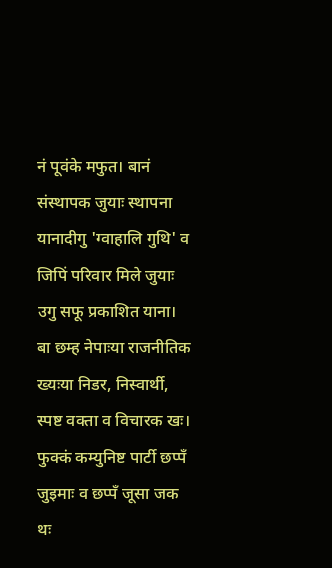नं पूवंके मफुत। बानं संस्थापक जुयाः स्थापना यानादीगु 'ग्वाहालि गुथि' व जिपिं परिवार मिले जुयाः उगु सफू प्रकाशित याना।
बा छम्ह नेपाःया राजनीतिक ख्यःया निडर, निस्वार्थी, स्पष्ट वक्ता व विचारक खः। फुक्कं कम्युनिष्ट पार्टी छप्पँ जुइमाः व छप्पँ जूसा जक थः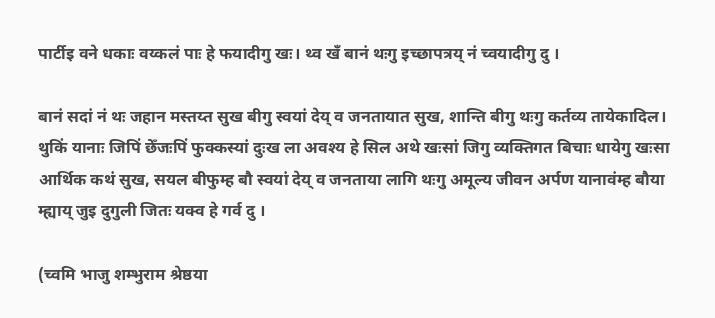पार्टीइ वने धकाः वय्कलं पाः हे फयादीगु खः। थ्व खँ बानं थःगु इच्छापत्रय् नं च्वयादीगु दु ।

बानं सदां नं थः जहान मस्तय्त सुख बीगु स्वयां देय् व जनतायात सुख, शान्ति बीगु थःगु कर्तव्य तायेकादिल। थुकिं यानाः जिपिं छेँजःपिं फुक्कस्यां दुःख ला अवश्य हे सिल अथे खःसां जिगु व्यक्तिगत बिचाः धायेगु खःसा आर्थिक कथं सुख, सयल बीफुम्ह बौ स्वयां देय् व जनताया लागि थःगु अमूल्य जीवन अर्पण यानावंम्ह बौया म्ह्याय् जुइ दुगुली जितः यक्व हे गर्व दु ।

(च्वमि भाजु शम्भुराम श्रेष्ठया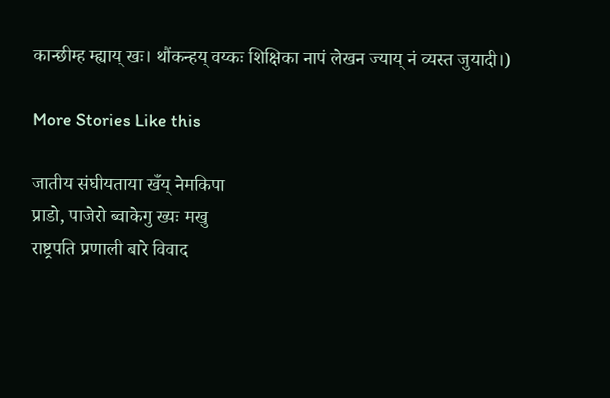कान्छीम्ह म्ह्याय् खः। थौंकन्हय् वय्कः शिक्षिका नापं लेखन ज्याय् नं व्यस्त जुयादी।)

More Stories Like this

जातीय संघीयताया खँय् नेमकिपा
प्राडो, पाजेरो ब्वाकेगु ख्यः मखु
राष्ट्रपति प्रणाली बारे विवाद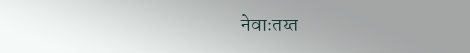नेवाःतय्त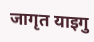जागृत याइगु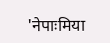'नेपाःमिया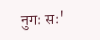नुगः सः'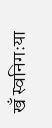खँ स्वनिगःया